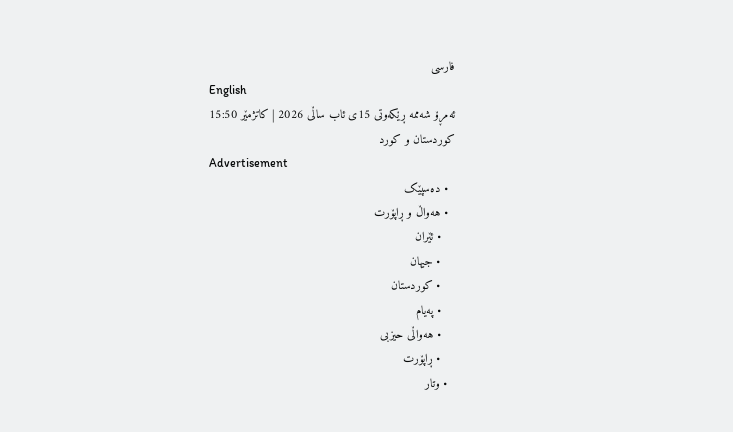فارسی
English
ئەمڕۆ شه‌ممه‌ ڕێکەوتی 15ی ئاب ساڵی 2026 | کاتژمێر 15:50
کوردستان و کورد
Advertisement
  • دەسپێک
  • هەواڵ و ڕاپۆرت
    • ئێران
    • جیهان
    • کوردستان
    • پەیام
    • هەواڵی حیزبی
    • ڕاپۆرت
  • وتار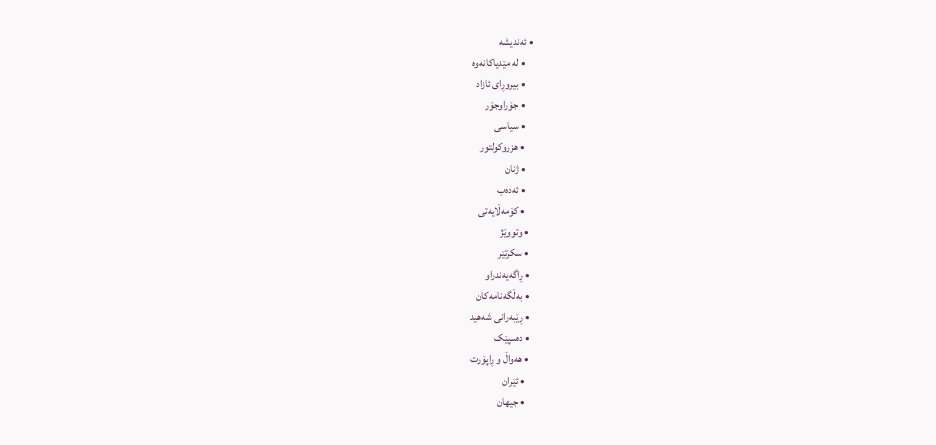• ئەندیشە
    • لە مێدیاکانەوە
    • بیروڕای ئازاد
    • جۆراوجۆر
    • سیاسی
    • هزروکولتور
    • ژنان
    • ئەدەب
    • کۆمەڵایەتی
  • وتووێژ
  • سکرتێر
  • ڕاگەیەندراو
  • بەڵگەنامەکان
  • ڕێبەرانی شەهید
  • دەسپێک
  • هەواڵ و ڕاپۆرت
    • ئێران
    • جیهان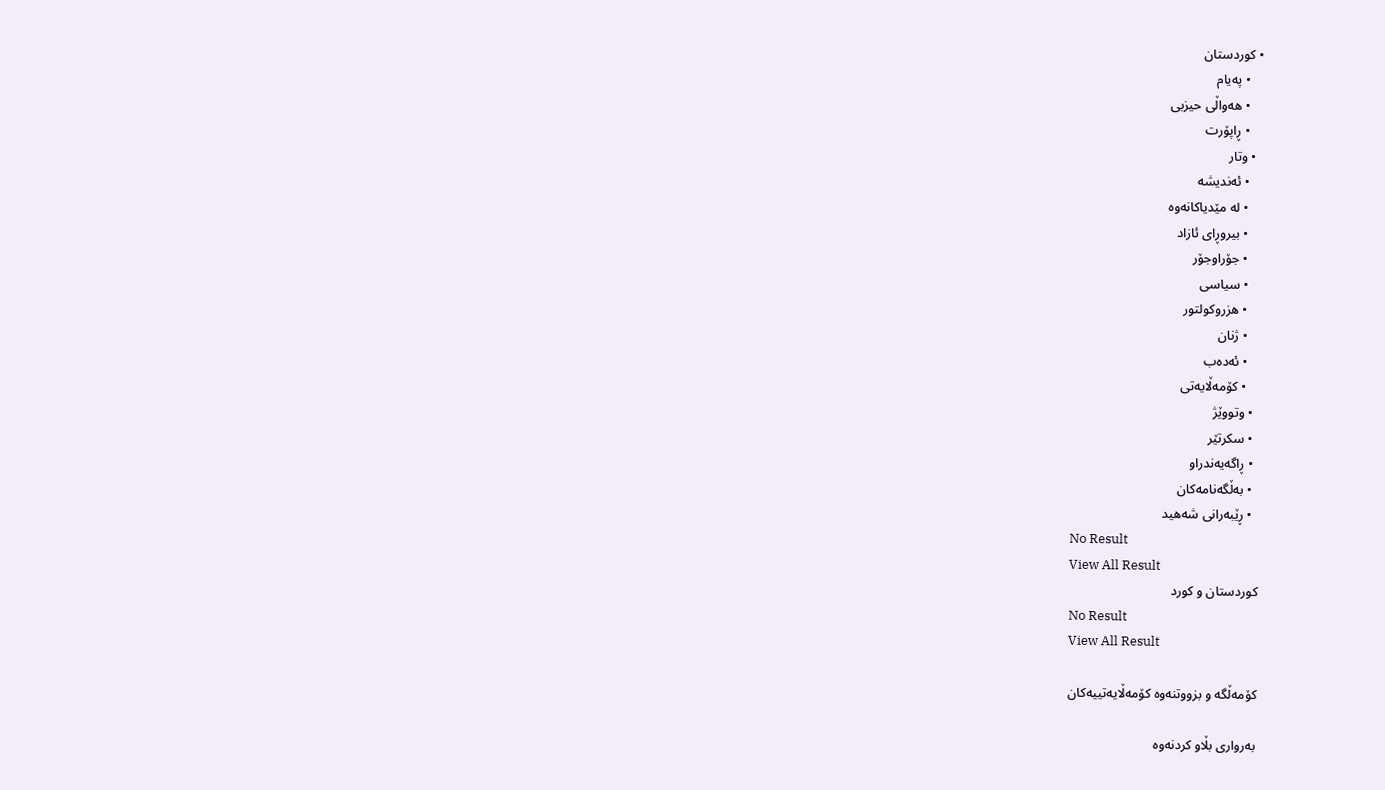• کوردستان
    • پەیام
    • هەواڵی حیزبی
    • ڕاپۆرت
  • وتار
    • ئەندیشە
    • لە مێدیاکانەوە
    • بیروڕای ئازاد
    • جۆراوجۆر
    • سیاسی
    • هزروکولتور
    • ژنان
    • ئەدەب
    • کۆمەڵایەتی
  • وتووێژ
  • سکرتێر
  • ڕاگەیەندراو
  • بەڵگەنامەکان
  • ڕێبەرانی شەهید
No Result
View All Result
کوردستان و کورد
No Result
View All Result

کۆمەڵگە و بزووتنەوە کۆمەڵایەتییەکان

بەرواری بڵاو کردنەوە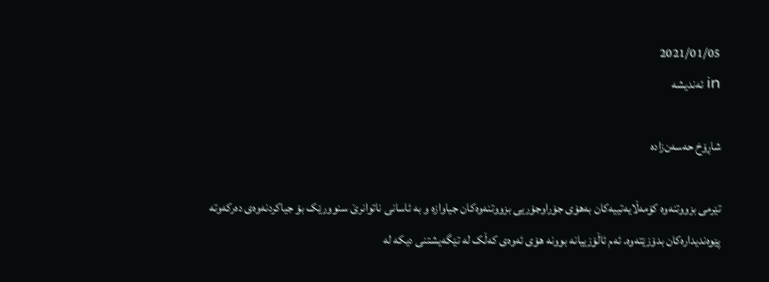2021/01/05
in ئەندیشە

شاڕۆخ حەسەن‌زادە

تێرمی بزووتنەوە کۆمەڵایەتییەکان بەهۆی جۆراوجۆریی بزووتنەوەکان جیاوازە و بە ئاسانی ناتوانرێ سنوورێک بۆ جیاکردنەوەی دەرکەوتە پێوەندیدارەکان بدۆزێتەوە. ئەم ئاڵۆزییانە بوونە هۆی ئەوەی کەڵک لە تێگەیشتنی دیکە لە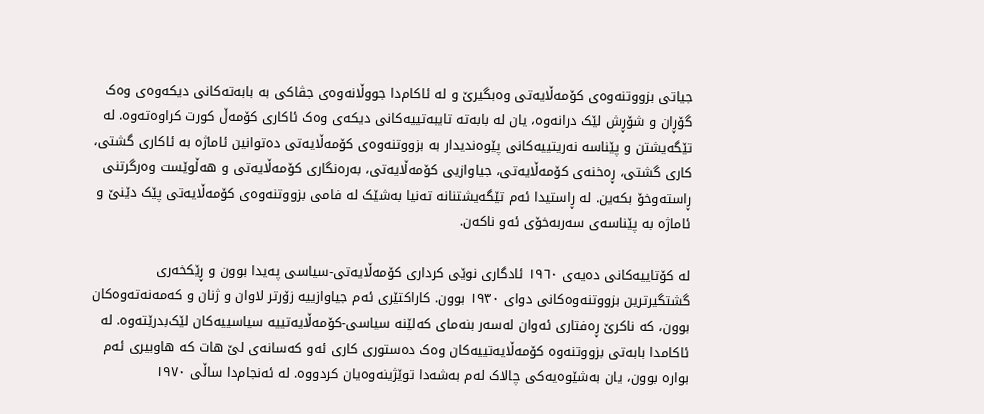جیاتی بزووتنەوەی کۆمەڵایەتی وەبگیرێ و لە ئاکام‌دا جووڵانەوەی جڤاکی بە بابەتەکانی دیکەوەی وەک گۆڕان و شۆڕش لێک درانەوە، یان لە بابەتە تایبەتییەکانی دیکەی وەک ئاکاری کۆمەڵ کورت کراوەتەوە. لە تێگەیشتن و پێناسە نەریتییەکانی پێوەندیدار بە بزووتنەوەی کۆمەڵایەتی دەتوانین ئاماژە بە ئاکاری گشتی، کاری گشتی، ڕەخنەی کۆمەڵایەتی، جیاوازیی کۆمەڵایەتی، بەرەنگاری کۆمەڵایەتی و هەڵوێست وەرگرتنی ڕاستەوخۆ بکەین. لە ڕاستیدا ئەم تێگەیشتنانە تەنیا بەشێک لە فامی بزووتنەوەی کۆمەڵایەتی پێک دێنێ و ئاماژە بە پێناسەی سەربەخۆی ئەو ناکەن.

لە کۆتاییەکانی دەیەی ١٩٦٠ ئادگاری نوێی کرداری کۆمەڵایەتی-سیاسی پەیدا بوون و ڕێکخەری گشتگیرترین بزووتنەوەکانی دوای ١٩٣٠ بوون. کاراکتێری ئەم جیاوازییە زۆرتر لاوان و ژنان و کەمەنەتەوەکان بوون، کە ناکرێ ڕەفتاری ئەوان لەسەر بنەمای کەلێنە سیاسی-کۆمەڵایەتییە سیاسییەکان لێک‌بدرێتەوە. لە ئاکامدا بابەتی بزووتنەوە کۆمەڵایەتییەکان وەک دەستوری کاری ئەو کەسانەی لێ هات کە هاوبیری ئەم بوارە بوون، یان بەشێوەیەکی چالاک لەم بەشەدا توێژینەوەیان کردووە. لە ئەنجام‌دا ساڵی ١٩٧٠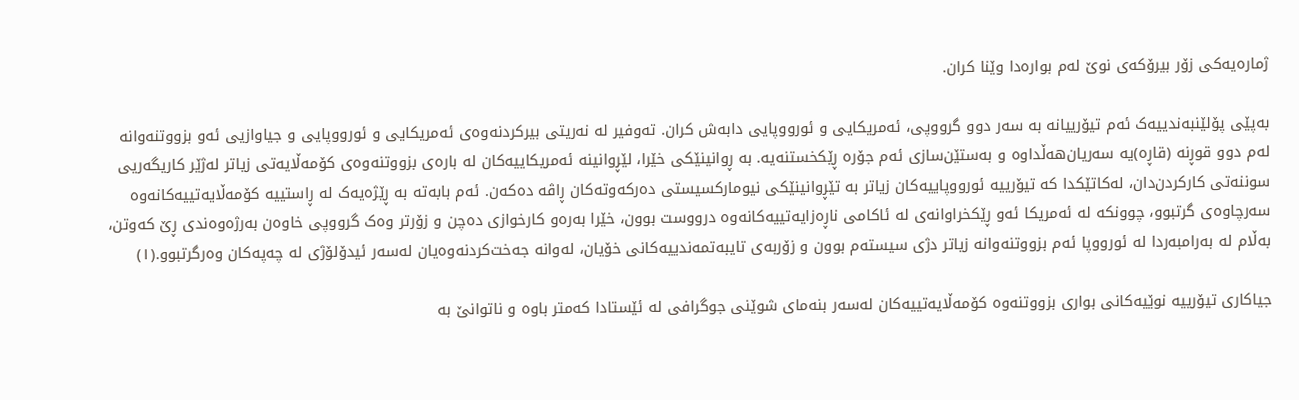ژمارەیەکی زۆر بیرۆکەی نوێ لەم بوارەدا وێنا کران.

بەپێی پۆلێنبەندییەک ئەم تیۆرییانە بە سەر دوو گرووپی، ئەمریکایی و ئورووپایی دابەش کران. تەوفیر لە نەریتی بیرکردنەوەی ئەمریکایی و ئورووپایی و جیاوازیی ئەو بزووتنەوانە لەم دوو قوڕنە (قاڕە)یە سەریان‌هەڵداوە و بەستێن‌سازی ئەم جۆرە ڕێکخستنەیە. بە ڕوانینێکی خێرا، لێڕوانینە ئەمریکاییەکان لە بارەی بزووتنەوەی کۆمەڵایەتی زیاتر لەژێر کاریگەریی سوننەتی کارکردن‌دان، لەکاتێکدا کە تیۆرییە ئورووپاییەکان زیاتر بە تێڕوانینێکی نیومارکسیستی دەرکەوتەکان ڕاڤە دەکەن. ئەم بابەتە بە ڕێژەیەک لە ڕاستییە کۆمەڵایەتییەکانەوە سەرچاوەی گرتبوو، چوونکە لە ئەمریکا ئەو ڕێکخراوانەی لە ئاکامی ناڕەزایەتییەکانەوە درووست بوون، خێرا بەرەو کارخوازی دەچن و زۆرتر وەک گرووپی خاوەن بەرژەوەندی ڕێ کەوتن، بەڵام لە بەرامبەردا لە ئورووپا ئەم بزووتنەوانە زیاتر دژی سیستەم بوون و زۆربەی تایبەتمەندییەکانی خۆیان، لەوانە جەخت‌کردنەوەیان لەسەر ئیدۆلۆژی لە چەپەکان وەرگرتبوو.(١)

جیاکاری تیۆرییە نوێیەکانی بواری بزووتنەوە کۆمەڵایەتییەکان لەسەر بنەمای شوێنی جوگرافی لە ئێستادا کەمتر باوە و ناتوانێ بە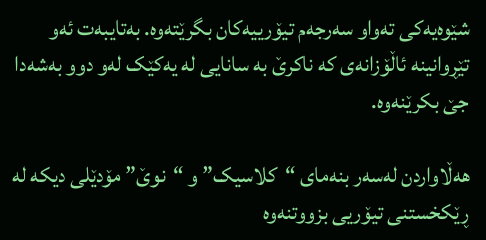شێوەیەکی تەواو سەرجەم تیۆرییەکان بگرێتەوە. بەتایبەت ئەو تێڕوانینە ئاڵۆزانەی کە ناکرێ بە سانایی لە یەکێک لەو دوو بەشەدا جێ بکرێنەوە.

هەڵاواردن لەسەر بنەمای “کلاسیک” و “نوێ” مۆدێلی دیکە لە ڕێکخستنی تیۆریی بزووتنەوە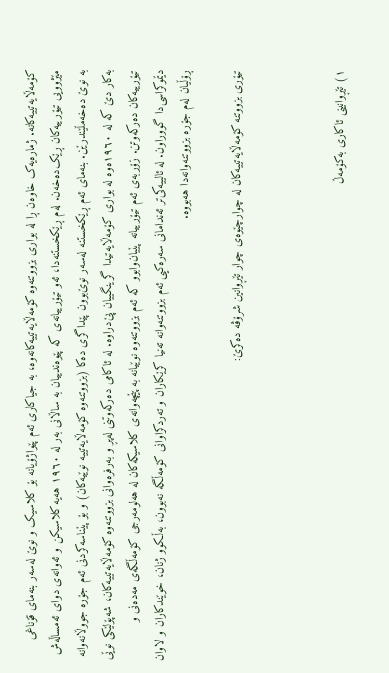کۆمەڵایەتییەکانە. ژمارەیەک خاوەن ڕا لە بواری بزووتنەوە کۆمەڵایەتییەکانەوە، بە جیاکاری ئەم پێواژۆیانە بۆ کلاسیک و نوێ لەسەر بنەمای قۆناغی مێژوویی تیۆرییەکان ڕێک‌دەخەن. لەم ڕێکخستنەدا، ئەو تیۆرییانەی کە پێوەندییان بە ساڵانی بەر لە ١٩٦٠ هەیە کلاسیکن و ئەوانەی دوای ئەمساڵەش بە نوێ دەخەمڵێندرێن. بنەمای ئەم ڕێکخستنە لەسەر نوێ‌بوون پێداگری دەکا (بزووتنەوە کۆمەڵایەتییە نوێیەکان) و بۆ پێناسەکردنی ئەم جۆرە جووڵانەوانە بەکار دێ کە لە ١٩٦٠ەوە لە بواری کۆمەڵایەتیدا گرینگییان پێ‌دراوە. لە ئاکامی دەرکەوتنی لەپڕ و بەرفرەوانی بزووتنەوە کۆمەڵایەتییەکان، شەپۆلێکی نوێی تیۆرییەکان دەرکەوتن. زۆربەی ئەم تیۆرییانە پێیان‌وابوو کە ئەم بزووتنەوە نوێیانە بە پێچەوانەی کلاسیکەکان لە هەلومەرجی کۆمەڵگەی مەدەنی و دێموکراسی‌دا گووراون. لە ئالییەکی‌تر ئەندامانی سەرەکیی ئەم بزووتنەوانە تەنیا کرێکاران و تەردکراوانی کۆمەڵگە نەبوون، بەڵکوو ژنان، خوێندکاران و لاوان ڕۆڵیان لەم جۆرە بزووتنەوانەدا هەبووە.

تیۆری بزووتنە کۆمەڵایەتییەکان لە چوارچێوەی چوار تێڕوانین شرۆڤە دەکرێ:



١) تێڕوانینی ئاکاری بەکۆمەڵ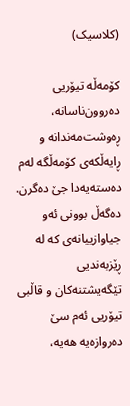(کلاسیک)

کۆمەڵە تیۆریی دەروون‌ناسانە، ڕەوشت‌مەندانە و ڕایەڵکەی کۆمەڵگە لەم دەستەیەدا جێ دەگرن. دەگەڵ بوونی ئەو جیاوازییانەی کە لە ڕێزبەندیی تێگەیشتنەکان و قاڵبی تیۆریی ئەم سێ دەروازەیە هەیە،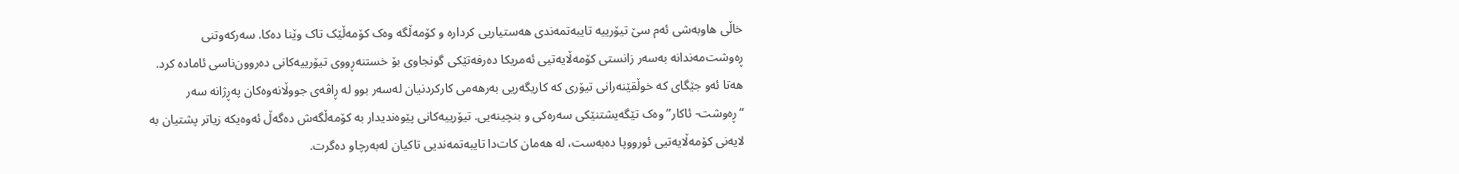خاڵی هاوبەشی ئەم سێ تیۆرییە تایبەتمەندی هەستیاریی کردارە و کۆمەڵگە وەک کۆمەڵێک تاک وێنا دەکا. سەرکەوتنی ڕەوشت‌مەندانە بەسەر زانستی کۆمەڵایەتیی ئەمریکا دەرفەتێکی گونجاوی بۆ خستنەڕووی تیۆرییەکانی دەروون‌ناسی ئامادە کرد. هەتا ئەو جێگای کە خوڵقێنەرانی تیۆری کە کاریگەریی بەرهەمی کارکردنیان لەسەر بوو لە ڕاڤەی جووڵانەوەکان پەڕژانە سەر “ڕەوشت- ئاکار” وەک تێگەیشتنێکی سەرەکی و بنچینەیی. تیۆرییەکانی پێوەندیدار بە کۆمەڵگەش دەگەڵ ئەوەیکە زیاتر پشتیان بە لایەنی کۆمەڵایەتیی ئورووپا دەبەست، لە هەمان کات‌دا تایبەتمەندیی تاکیان لەبەرچاو دەگرت.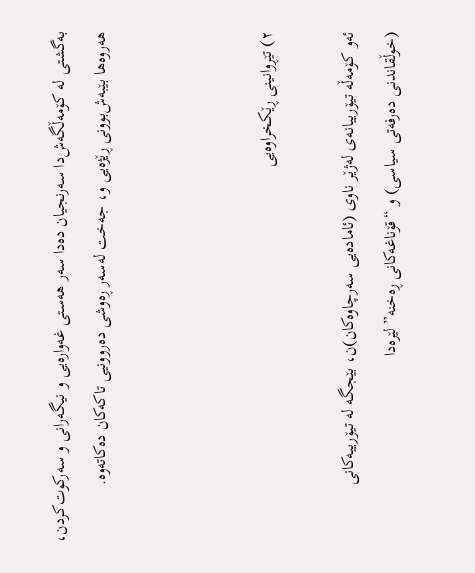بەگشتی لە کۆمەڵگەش‌دا سەرنجیان دەدا سەر هەستی غەوارەیی و نیگەرانی و سەرکوت‌کردن، هەروەها بێبەش‌بوونی ڕێژەیی و، جەخت لەسەر ڕەوشی دەروونیی تاکەکان دەکاتەوە.



٢) تێڕوانینی ڕێکخراوەیی

ئەو کۆمەڵە تیۆرییانەی لەژێر ناوی (ئامادەیی سەرچاوەکان)ن، بێجگە لە تیۆرییەکانی (خوڵقاندنی دەرفەتی سیاسی) و “قۆناغەکانی ڕەخنە” لێرەدا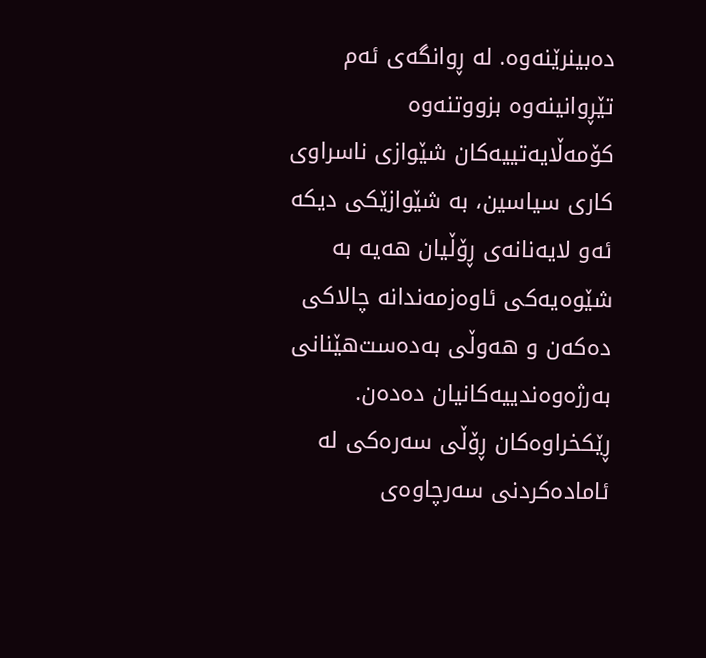دەبینرێنەوە. لە ڕوانگەی ئەم تێڕوانینەوە بزووتنەوە کۆمەڵایەتییەکان شێوازی ناسراوی کاری سیاسین، بە شێوازێکی دیکە ئەو لایەنانەی ڕۆڵیان هەیە بە شێوەیەکی ئاوەزمەندانە چالاکی دەکەن و هەوڵی بەدەست‌هێنانی بەرژەوەندییەکانیان دەدەن. ڕێکخراوەکان ڕۆڵی سەرەکی لە ئامادەکردنی سەرچاوەی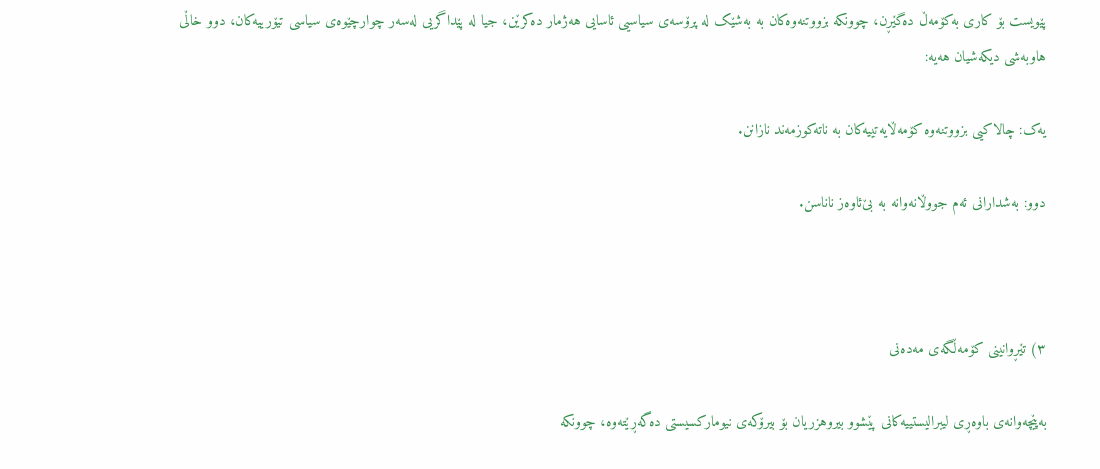پێویست بۆ کاری بەکۆمەڵ دەگێڕن، چوونکە بزووتنەوەکان بە بەشێک لە پرۆسەی سیاسیی ئاسایی هەژمار دەکرێن، جیا لە پێداگریی لەسەر چوارچێوەی سیاسی تیۆرییەکان، دوو خاڵی هاوبەشی دیکەشیان هەیە:

یەک: چالاکیی بزووتنەوە کۆمەڵایەتییەکان بە ناتەکوزمەند نازانن.

دوو: بەشدارانی ئەم جووڵانەوانە بە بێ‌ئاوەز ناناسن.



٣) تێڕوانینی کۆمەڵگەی مەدەنی

بەپێچەوانەی باوەڕی لیبرالیستییەکانی پێشوو بیروهزریان بۆ بیرۆکەی نیومارکسیستی دەگەڕێتەوە، چوونکە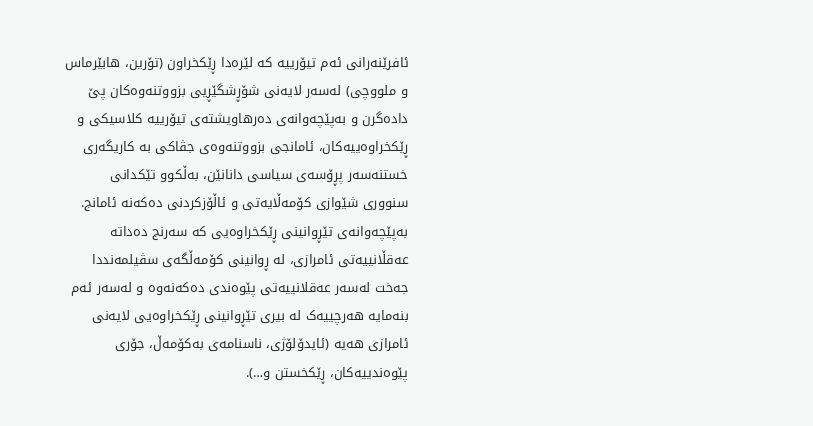ئافرێنەرانی ئەم تیۆرییە کە لێرەدا ڕێکخراون (تۆرین، هابێرماس و ملووچی) لەسەر لایەنی شۆڕشگێڕیی بزووتنەوەکان پێ دادەگرن و بەپێچەوانەی دەرهاویشتەی تیۆرییە کلاسیکی و ڕێکخراوەییەکان، ئامانجی بزووتنەوەی جڤاکی بە کاریگەری خستنەسەر پڕۆسەی سیاسی دانانێن، بەڵکوو تێکدانی سنووری شێوازی کۆمەڵایەتی و ئاڵۆزکردنی دەکەنە ئامانج. بەپێچەوانەی تێڕوانینی ڕێکخراوەیی کە سەرنج دەداتە عەقڵانییەتی ئامرازی، لە ڕوانینی کۆمەڵگەی سڤیلمەنددا جەخت لەسەر عەقلانییەتی پێوەندی دەکەنەوە و لەسەر ئەم بنەمایە هەرچییەک لە بیری تێڕوانینی ڕێکخراوەیی لایەنی ئامرازی هەیە (ئایدۆلۆژی، ناسنامەی بەکۆمەڵ، جۆری پێوەندییەکان، ڕێکخستن و…).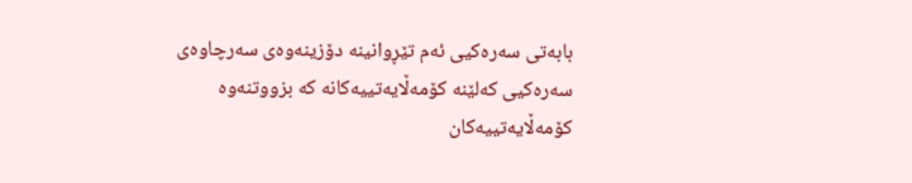بابەتی سەرەکیی ئەم تێڕوانینە دۆزینەوەی سەرچاوەی سەرەکیی کەلێنە کۆمەڵایەتییەکانە کە بزووتنەوە کۆمەڵایەتییەکان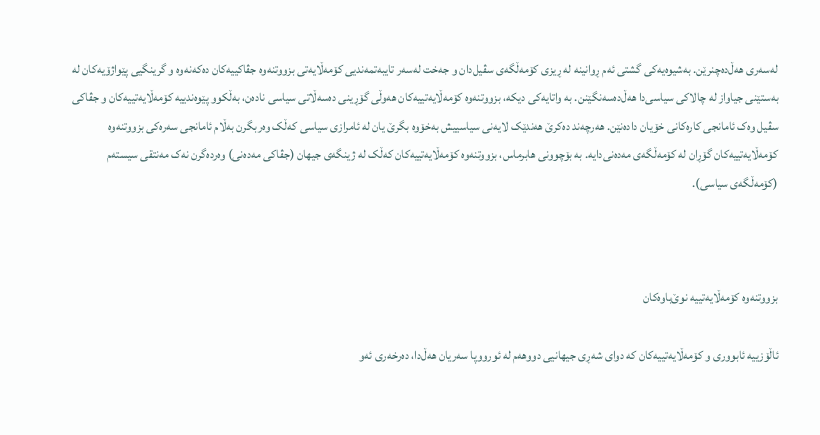لەسەری هەڵ‌دەچنرێن. بەشیوەیەکی گشتی ئەم ڕوانینە لە ڕیزی کۆمەڵگەی سڤیل‌دان و جەخت لەسەر تایبەتمەندیی کۆمەڵایەتی بزووتنەوە جڤاکییەکان دەکەنەوە و گرینگیی پێواژۆیەکان لە بەستێنی جیاواز لە چالاکی سیاسی‌دا هەڵ‌دەسەنگێنن. بە واتایەکی دیکە، بزووتنەوە کۆمەڵایەتییەکان هەوڵی گۆڕینی دەسەڵاتی سیاسی نادەن، بەڵکوو پێوەندییە کۆمەڵایەتییەکان و جڤاکی سڤیل وەک ئامانجی کارەکانی خۆیان دادەنێن. هەرچەند دەکرێ هەندێک لایەنی سیاسییش بەخۆوە بگرێ یان لە ئامرازی سیاسی کەڵک وەربگرن بەڵام ئامانجی سەرەکی بزووتنەوە کۆمەڵایەتییەکان گۆڕان لە کۆمەڵگەی مەدەنی‌دایە. بە بۆچوونی هابرماس، بزووتنەوە کۆمەڵایەتییەکان کەڵک لە ژینگەی جیهان (جڤاکی مەدەنی) وەردەگرن نەک مەنتقی سیستەم (کۆمەڵگەی سیاسی).



بزووتنەوە کۆمەڵایەتییە نوێ‌باوەکان

ئاڵۆزییە ئابووری و کۆمەڵایەتییەکان کە دوای شەڕی جیهانیی دووهەم لە ئورووپا سەریان هەڵ‌دا، دەرخەری ئەو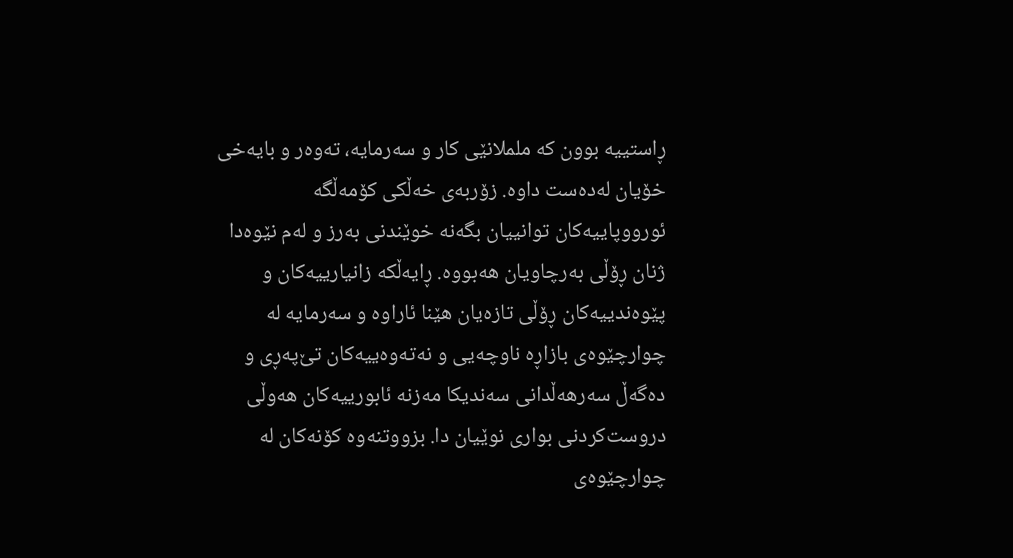ڕاستییە بوون کە ململانێی کار و سەرمایە، تەوەر و بایەخی خۆیان لەدەست داوە. زۆربەی خەڵکی کۆمەڵگە ئورووپاییەکان توانییان بگەنە خوێندنی بەرز و لەم نێوەدا ژنان ڕۆڵی بەرچاویان هەبووە. ڕایەڵکە زانیارییەکان و پێوەندییەکان ڕۆڵی تازەیان هێنا ئاراوە و سەرمایە لە چوارچێوەی بازاڕە ناوچەیی و نەتەوەییەکان تێ‌پەڕی و دەگەڵ سەرهەڵدانی سەندیکا مەزنە ئابورییەکان هەوڵی دروست‌کردنی بواری نوێیان دا. بزووتنەوە کۆنەکان لە چوارچێوەی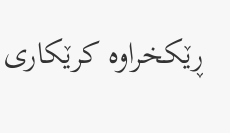ڕێکخراوە کرێکاری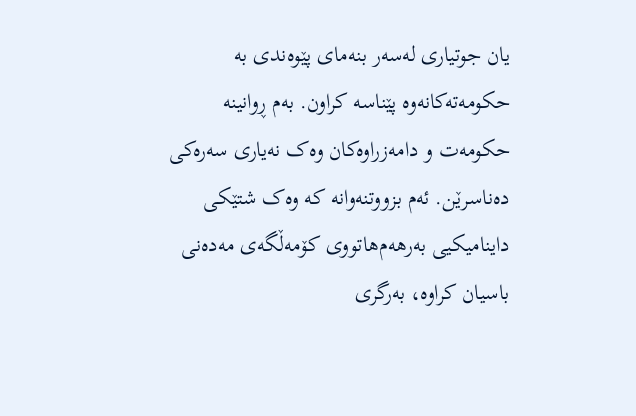یان جوتیاری لەسەر بنەمای پێوەندی بە حکومەتەکانەوە پێناسە کراون. بەم ڕوانینە حکومەت و دامەزراوەکان وەک نەیاری سەرەکی دەناسرێن. ئەم بزووتنەوانە کە وەک شتێکی داینامیکیی بەرهەم‌هاتووی کۆمەڵگەی مەدەنی باسیان کراوە، بەرگری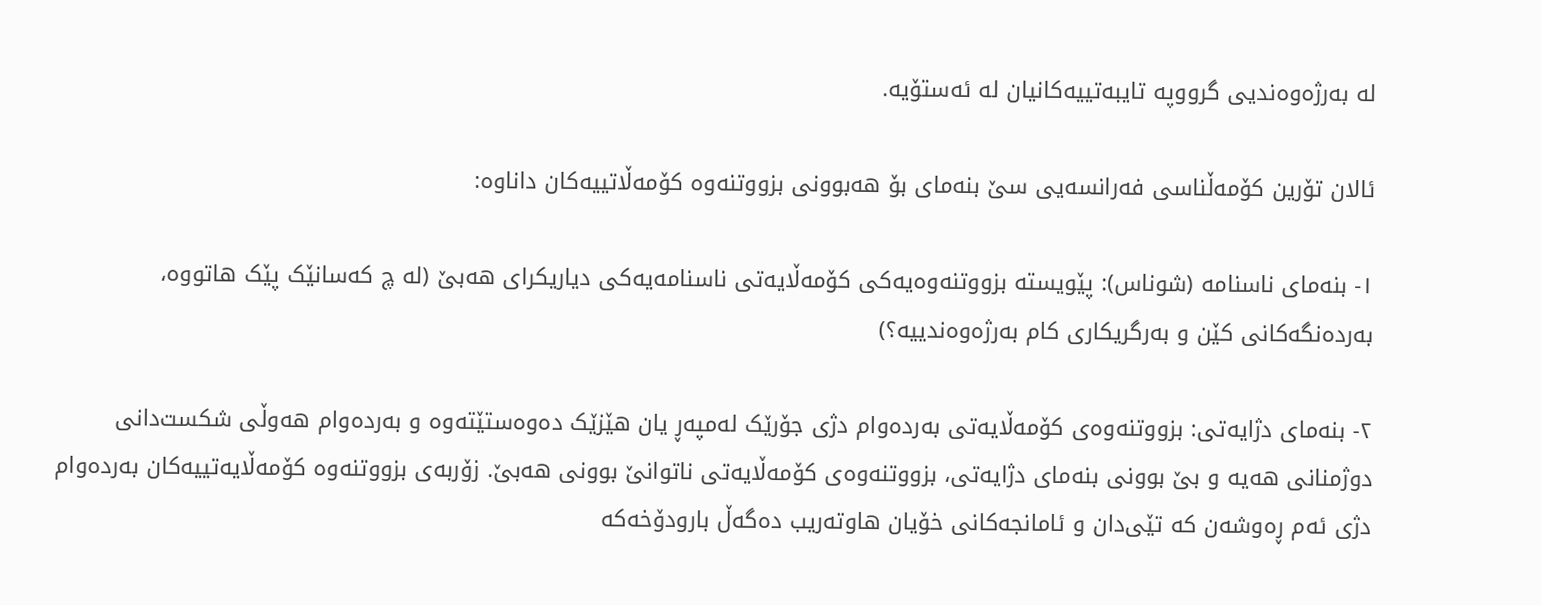لە بەرژەوەندیی گرووپە تایبەتییەکانیان لە ئەستۆیە.

ئالان تۆرین کۆمەڵناسی فەرانسەیی سێ بنەمای بۆ هەبوونی بزووتنەوە کۆمەڵاتییەکان داناوە:

١- بنەمای ناسنامە (شوناس): پێویستە بزووتنەوەیەکی کۆمەڵایەتی ناسنامەیەکی دیاریکرای هەبێ (لە چ کەسانێک پێک هاتووە، بەردەنگەکانی کێن و بەرگریکاری کام بەرژەوەندییە؟)

٢- بنەمای دژایەتی: بزووتنەوەی کۆمەڵایەتی بەردەوام دژی جۆرێک لەمپەڕ یان هێزێک دەوەستێتەوە و بەردەوام هەوڵی شکست‌دانی دوژمنانی هەیە و بێ بوونی بنەمای دژایەتی، بزووتنەوەی کۆمەڵایەتی ناتوانێ بوونی هەبێ. زۆربەی بزووتنەوە کۆمەڵایەتییەکان بەردەوام دژی ئەم ڕەوشەن کە تێی‌دان و ئامانجەکانی خۆیان هاوتەریب دەگەڵ بارودۆخەکە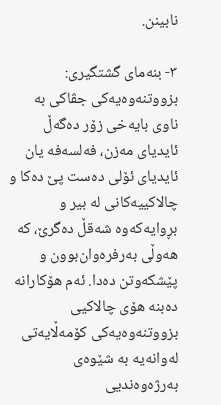نابینن.

٣- بنەمای گشتگیری: بزووتنەوەیەکی جڤاکی بە ناوی بایەخی زۆر دەگەڵ ئایدیای مەزن، فەلسەفە یان ئایدیای ئۆلی دەست پێ دەکا و چالاکییەکانی لە بیر و بڕوایەکەوە شەقڵ دەگرێ، کە هەوڵی بەرفرەوان‌بوون و پێشکەوتن دەدا. ئەم هۆکارانە دەبنە هۆی چالاکیی بزووتنەوەیەکی کۆمەڵایەتی لەوانەیە بە شێوەی بەرژەوەندیی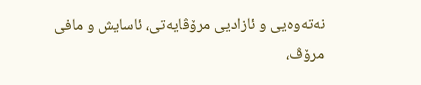نەتەوەیی و ئازادیی مرۆڤایەتی، ئاسایش و مافی مرۆڤ،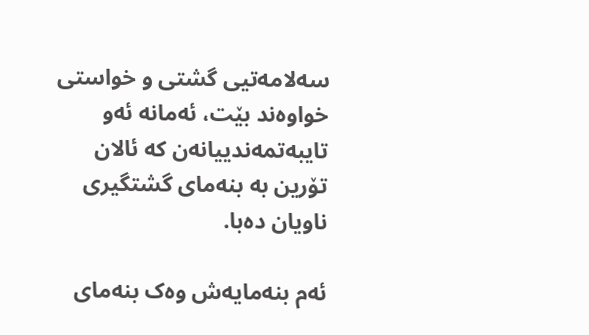سەلامەتیی گشتی و خواستی خواوەند بێت، ئەمانە ئەو تایبەتمەندییانەن کە ئالان تۆرین بە بنەمای گشتگیری ناویان دەبا.

ئەم بنەمایەش وەک بنەمای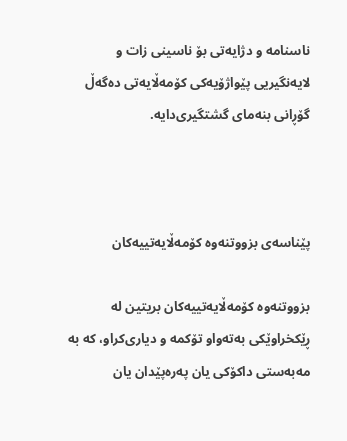ناسنامە و دژایەتی بۆ ناسینی زات و لایەنگیریی پێواژۆیەکی کۆمەڵایەتی دەگەڵ گۆڕانی بنەمای گشتگیری‌دایە.



پێناسەی بزووتنەوە کۆمەڵایەتییەکان

بزووتنەوە کۆمەڵایەتییەکان بریتین لە ڕێکخراوێکی بەتەواو تۆکمە و دیاری‌کراو، کە بە مەبەستی داکۆکی یان پەرەپێدان یان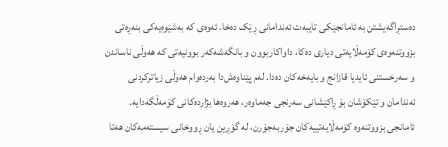دەستڕاگەیشتن بە ئامانجێکی تایبەت ئەندامانی ڕێک دەخا. ئەوەی کە بەشێوەیەکی بنەڕەتی بزووتنەوەی کۆمەڵایەتی دیاری دەکا، داواکاربوون و بانگەشەکەر بوونیەتی کە هەوڵی ناساندن و سەرخستنی ئایدیا قازانج و بایەخەکان دەدا. لەم پێناوەش‌دا بەردەوام هەوڵی زیاترکردنی ئەندامان و تێکۆشان بۆ ڕاکێشانی سەرنجی جەماوەر، هەروەها بژاردەکانی کۆمەڵگەدایە. ئامانجی بزووتنەوە کۆمەڵایەتییەکان جۆربەجۆرن، لە گۆڕین یان ڕووخانی سیستەمەکان هەتا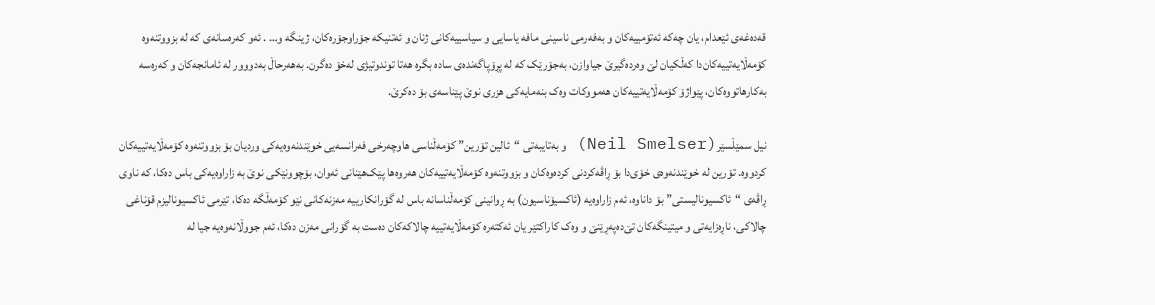قەدەغەی ئێعدام، یان چەکە ئەتۆمییەکان و بەفەرمی ناسینی مافە یاسایی و سیاسییەکانی ژنان و ئەتنیکە جۆراوجۆرەکان، ژینگە و… . ئەو کەرەسانەی کە لە بزووتنەوە کۆمەڵایەتییەکان‌دا کەڵکیان لێ وەردەگیرێ جیاوازن، بەجۆرێک کە لە پڕۆپاگەندەی سادە بگرە هەتا توندوتیژی لەخۆ دەگرن. بەهەرحاڵ بەدووور لە ئامانجەکان و کەرەسە بەکارهاتووەکان، پێواژۆ کۆمەڵایەتییەکان هەمووکات وەک بنەمایەکی هزری نوێ پێناسەی بۆ دەکرێ.

نیل سمێڵسێر(Neil Smelser) و بەتایبەتی “ئالین تۆرین” کۆمەڵناسی هاوچەرخی فەرانسەیی خوێندنەوەیەکی وردیان بۆ بزووتنەوە کۆمەڵایەتییەکان کردووە. تۆرین لە خوێندنەوەی خۆی‌دا بۆ ڕاڤەکردنی کردەوەکان و بزووتنەوە کۆمەڵایەتییەکان هەروەها پێک‌هێنانی ئەوان، بۆچوونێکی نوێ بە زاراوەیەکی باس دەکا، کە ناوی ڕاڤەی “ئاکسیونالیستی” بۆ داناوە، ئەم زاراوەیە (ئاکسیۆناسیون) بە ڕوانینی کۆمەڵناسانە باس لە گۆرانکارییە مەزنەکانی نێو کۆمەڵگە دەکا، تێرمی ئاکسیونالیزم قۆناغی چالاکی، ناڕەزایەتی و میتینگەکان تێ‌دەپەڕێنێ و وەک کاراکتێر یان ئەکتەرە کۆمەڵایەتییە چالاکەکان دەست بە گۆرانی مەزن دەکا، ئەم جووڵانەوەیە جیا لە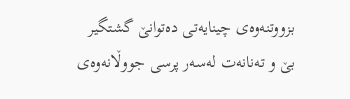بزووتنەوەی چینایەتی دەتوانێ گشتگیر بێ و تەنانەت لەسەر پرسی جووڵانەوەی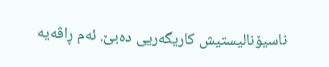ناسیۆنالیستیش کاریگەریی دەبێ. ئەم ڕاڤەیە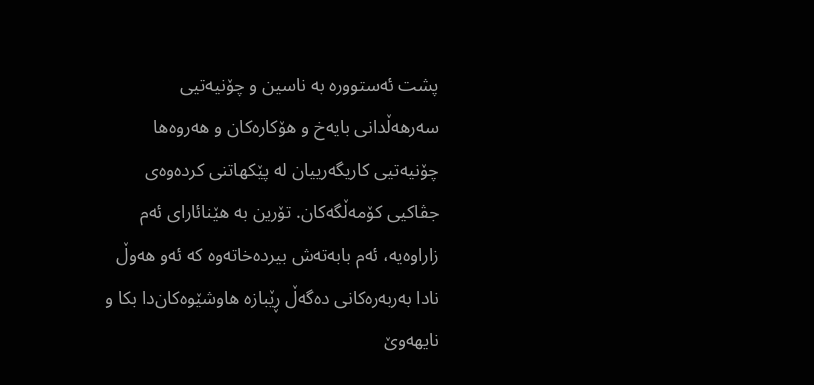پشت ئەستوورە بە ناسین و چۆنیەتیی سەرهەڵدانی بایەخ و هۆکارەکان و هەروەها چۆنیەتیی کاریگەرییان لە پێکهاتنی کردەوەی جڤاکیی کۆمەڵگەکان. تۆرین بە هێنائارای ئەم زاراوەیە، ئەم بابەتەش بیردەخاتەوە کە ئەو هەوڵ نادا بەربەرەکانی دەگەڵ ڕێبازە هاوشێوەکان‌دا بکا و نایهەوێ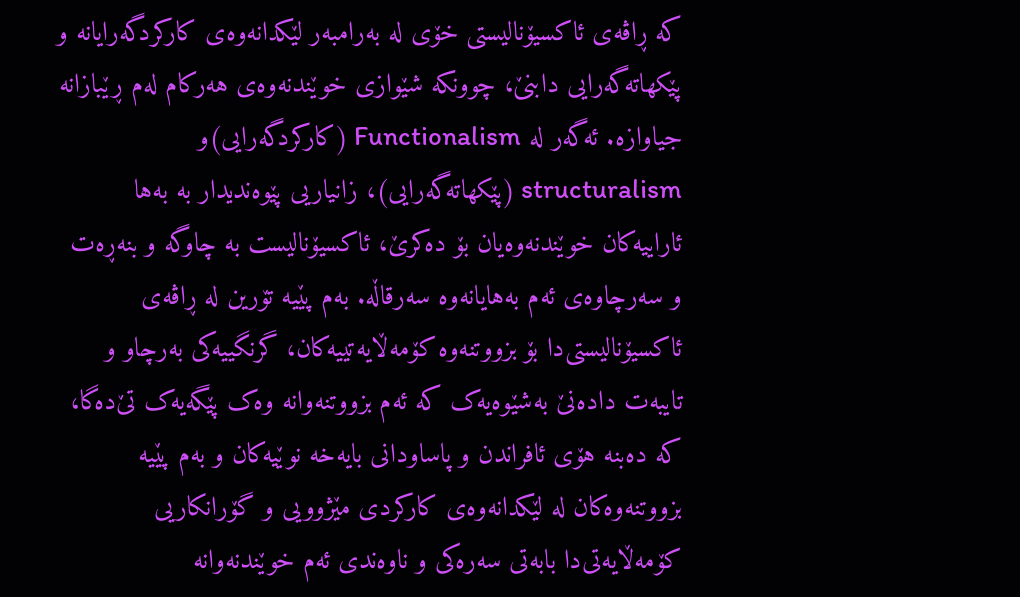کە ڕاڤەی ئاکسیۆنالیستی خۆی لە بەرامبەر لێکدانەوەی کارکردگەرایانە و پێکهاتەگەرایی دابنێ، چوونکە شێوازی خوێندنەوەی هەرکام لەم ڕێبازانە جیاوازە. ئەگەر لە Functionalism (کارکردگەرایی)و structuralism (پێکهاتەگەرایی)، زانیاریی پێوەندیدار بە بەها ئاراییەکان خوێندنەوەیان بۆ دەکرێ، ئاکسیۆنالیست بە چاوگە و بنەڕەت و سەرچاوەی ئەم بەهایانەوە سەرقاڵە. بەم پێیە تۆرین لە ڕاڤەی ئاکسیۆنالیستی‌دا بۆ بزووتنەوە کۆمەڵایەتییەکان، گرنگییەکی بەرچاو و تایبەت دادەنێ بەشێوەیەک کە ئەم بزووتنەوانە وەک پێگەیەک تێ‌دەگا، کە دەبنە هۆی ئافراندن و پاساودانی بایەخە نوێیەکان و بەم پێیە بزووتنەوەکان لە لێکدانەوەی کارکردی مێژوویی و گۆرانکاریی کۆمەڵایەتی‌دا بابەتی سەرەکی و ناوەندی ئەم خوێندنەوانە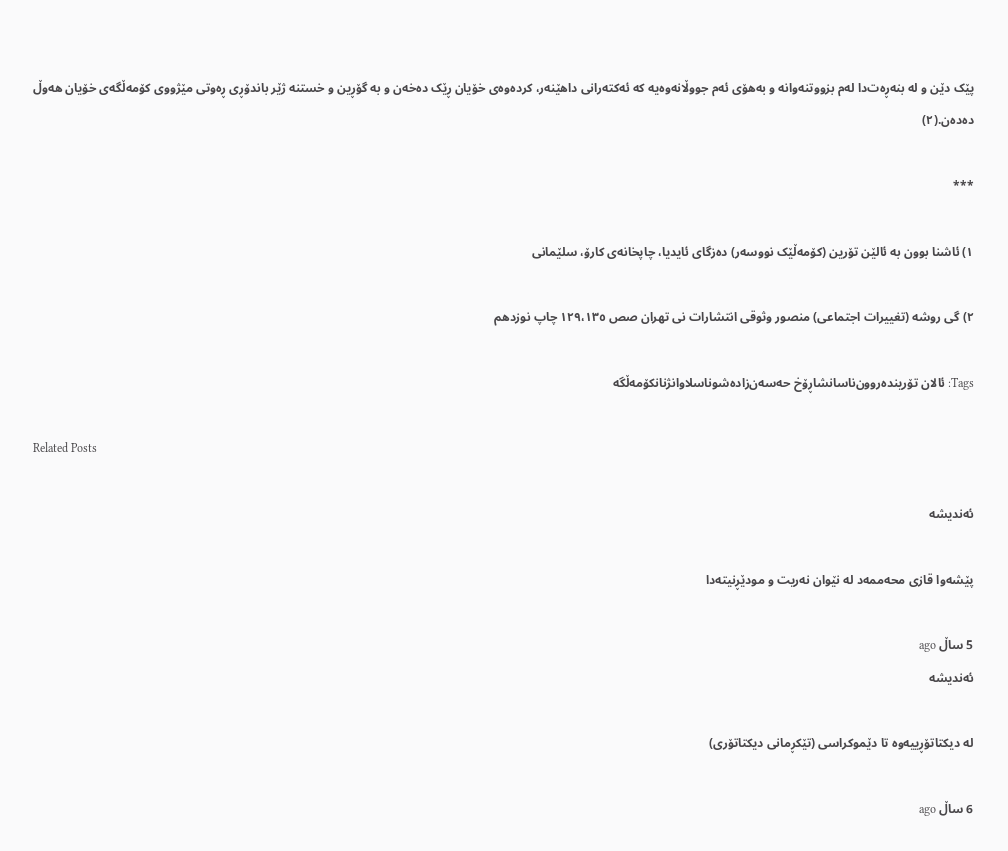پێک دێن و لە بنەڕەت‌دا لەم بزووتنەوانە و بەهۆی ئەم جووڵانەوەیە کە ئەکتەرانی داهێنەر، کردەوەی خۆیان ڕێک دەخەن و بە گۆڕین و خستنە ژێر باندۆڕی ڕەوتی مێژووی کۆمەڵگەی خۆیان هەوڵ دەدەن.(٢)

***

١) ئاشنا بوون بە ئالێن تۆرین (کۆمەڵێک نووسەر) دەزگای ئایدیا، چاپخانەی کارۆ، سلێمانی

٢) گی روشە (تغییرات اجتماعی) منصور وثوقی انتشارات نی تهران صص ١٢٩،١٣٥ چاپ نوزدهم

Tags: ئالان تۆریندەروون‌ناسانشاڕۆخ حەسەن‌زادەشوناسلاوانژنانکۆمەڵگە

Related Posts

ئەندیشە

پێشەوا قازی محەممەد لە نێوان نەریت و مودێڕنیتەدا

5 ساڵ ago
ئەندیشە

لە دیکتاتۆڕییەوە تا دێموکراسی (تێکڕمانی دیکتاتۆری)

6 ساڵ ago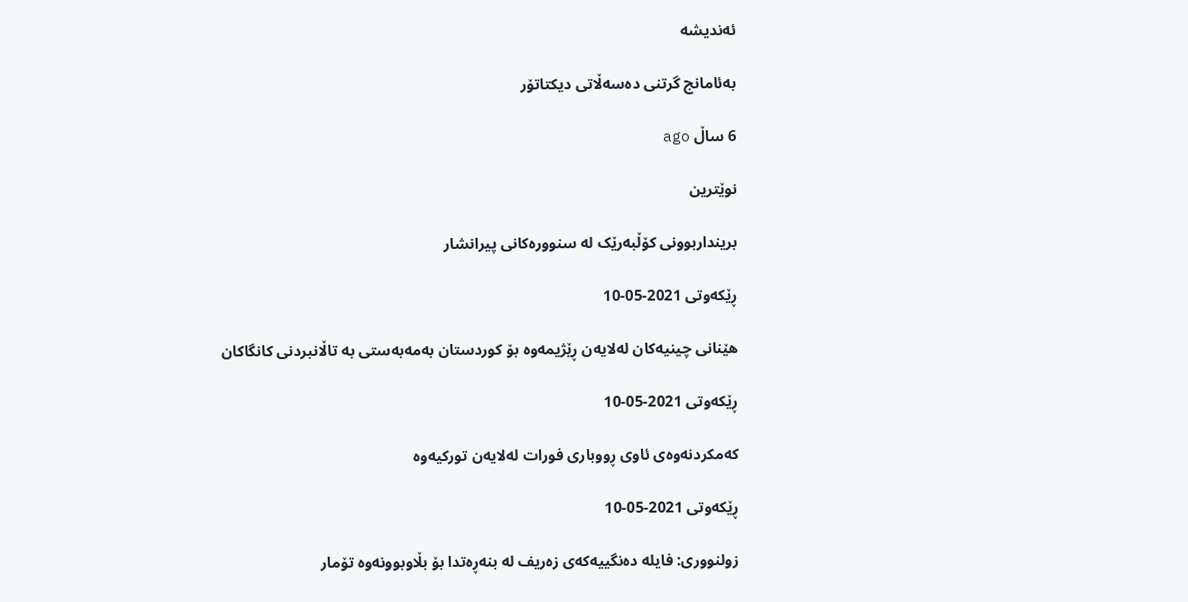ئەندیشە

بەئامانج گرتنی دەسەڵاتی دیکتاتۆر

6 ساڵ ago

نوێترین

برینداربوونی کۆڵبەرێک لە سنوورەکانی پیرانشار

ڕێکەوتی 2021-05-10

هێنانی چینیەکان لەلایەن ڕێژیمەوە بۆ کوردستان بەمەبەستی بە تاڵانبردنی کانگاکان

ڕێکەوتی 2021-05-10

کەمکردنەوەی ئاوی ڕووباری فورات لەلایەن تورکیەوە

ڕێکەوتی 2021-05-10

زولنووری: فایلە دەنگییەکەی زەریف لە بنەڕەتدا بۆ بڵاوبوونەوە تۆمار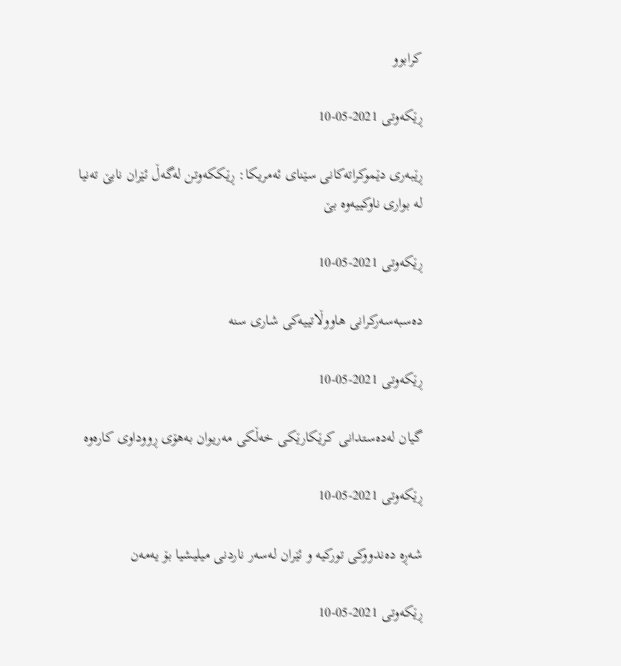کرابوو

ڕێکەوتی 2021-05-10

ڕێبەری دێموکراتەکانی سێنای ئەمریکا: ڕێککەوتن لەگەڵ ئێران نابێ تەنیا لە بواری ناوکییەوە بێ

ڕێکەوتی 2021-05-10

دەسبەسەرکرانی هاووڵاتییەکی شاری سنە

ڕێکەوتی 2021-05-10

گیان لەدەستدانی کرێکارێکی خەڵکی مەریوان بەهۆی ڕووداوی کارەوە

ڕێکەوتی 2021-05-10

شەڕە دەندووکی تورکیە و ئێران لەسەر ناردنی میلیشیا بۆ یەمەن

ڕێکەوتی 2021-05-10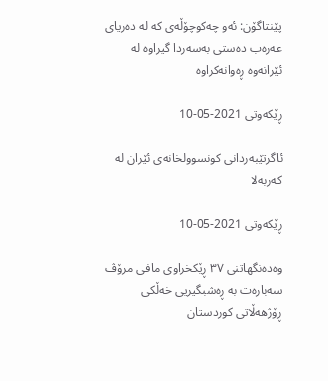پێنتاگۆن: ئەو چەکوچۆڵەی کە لە دەریای عەرەب دەستی بەسەردا گیراوە لە ئێرانەوە ڕەوانەکراوە

ڕێکەوتی 2021-05-10

ئاگرتێبەردانی کونسوولخانەی ئێران لە کەربەلا

ڕێکەوتی 2021-05-10

وەدەنگهاتنی ٣٧ ڕێکخراوی مافی مرۆڤ سەبارەت بە ڕەشبگیریی خەڵکی ڕۆژهەڵاتی کوردستان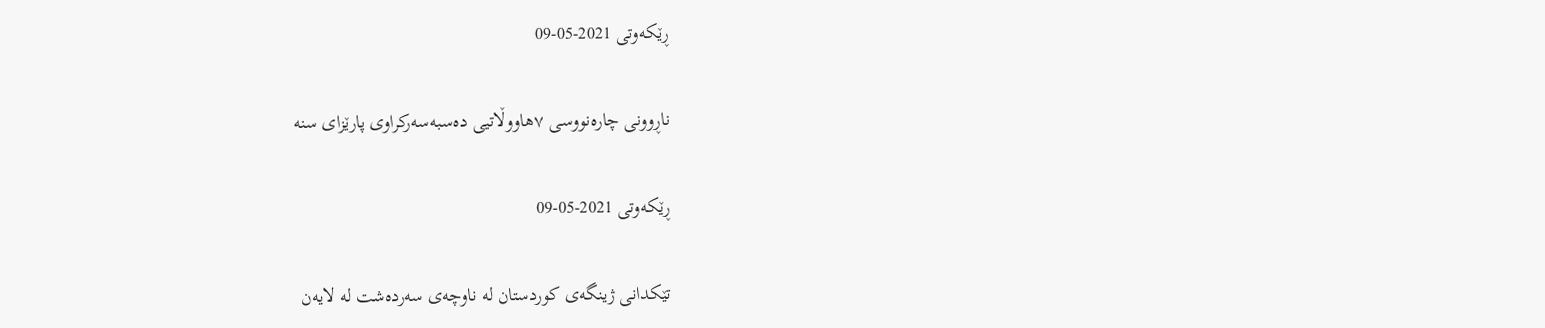ڕێکەوتی 2021-05-09

ناڕوونی چارەنووسی ٧هاووڵاتیی دەسبەسەرکراوی پارێزای سنە

ڕێکەوتی 2021-05-09

تێکدانی ژینگەی کوردستان لە ناوچەی سەردەشت لە لایەن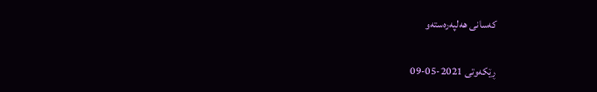کەسانی هەلپەرەستەو

ڕێکەوتی 2021-05-09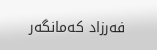فەرزاد کەمانگەر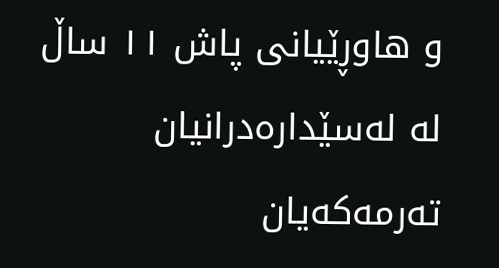و هاوڕێیانی پاش ١١ ساڵ لە لەسێدارەدرانیان تەرمەکەیان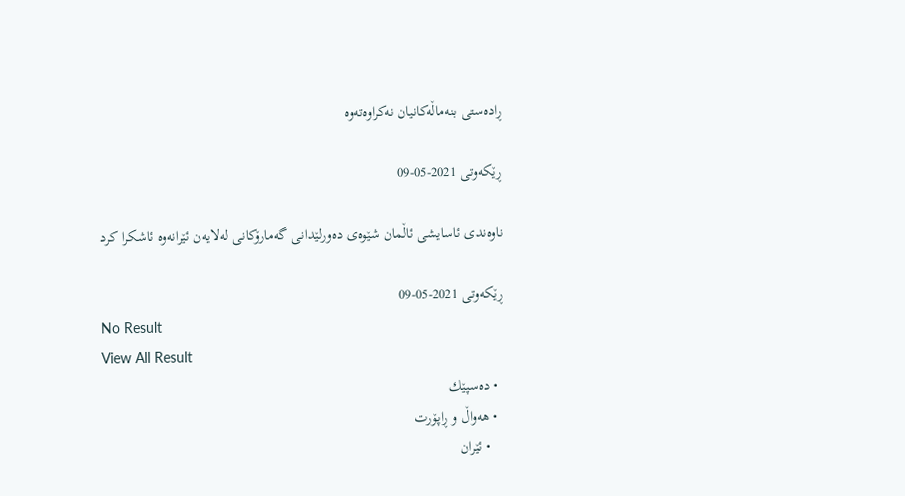ڕادەستی بنەماڵەکانیان نەکراوەتەوە

ڕێکەوتی 2021-05-09

ناوەندی ئاسایشی ئاڵمان شێوەی دەورلێدانی گەمارۆکانی لەلایەن ئێرانەوە ئاشکرا کرد

ڕێکەوتی 2021-05-09
No Result
View All Result
  • دەسپێك
  • هەواڵ و ڕاپۆرت
    • ئێران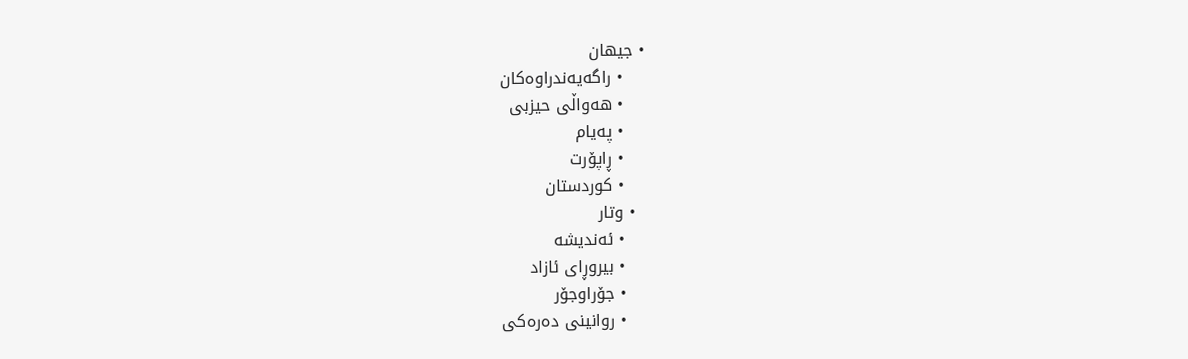• جیهان
    • راگەیەندراوەکان
    • هەواڵی حیزبی
    • پەیام
    • ڕاپۆرت
    • کوردستان
  • وتار
    • ئەندیشە
    • بیروڕای ئازاد
    • جۆراوجۆر
    • روانینی دەرەکی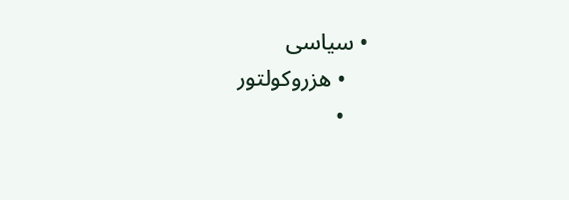• سیاسی
    • هزروکولتور
    •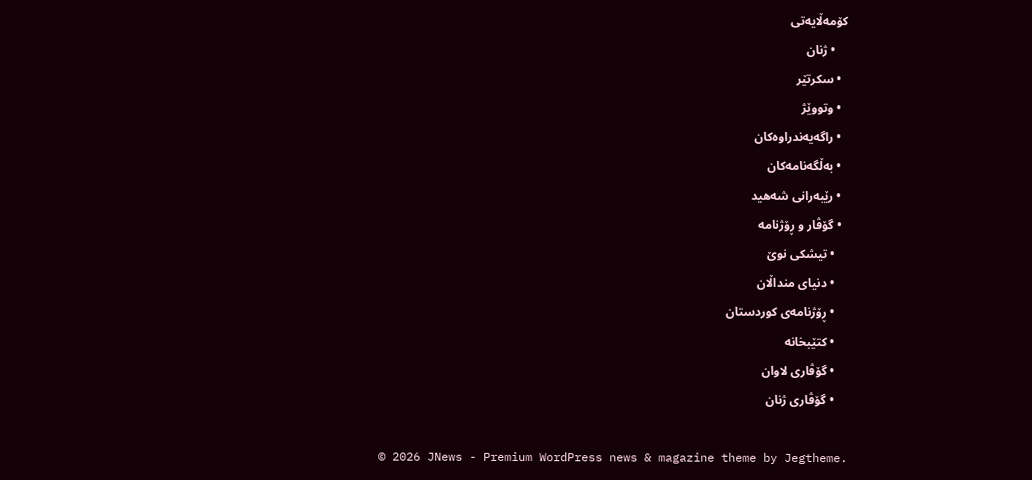کۆمەڵایەتی
    • ژنان
  • سکرتێر
  • وتووێژ
  • راگەیەندراوەکان
  • بەڵگەنامەکان
  • رێبەرانی شەهید
  • گۆڤار و ڕۆژنامە
    • تیشکی نوێ
    • دنیای منداڵان
    • ڕۆژنامەی کوردستان
    • کتێبخانە
    • گۆڤاری لاوان
    • گۆڤاری ژنان

© 2026 JNews - Premium WordPress news & magazine theme by Jegtheme.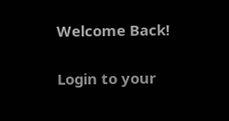Welcome Back!

Login to your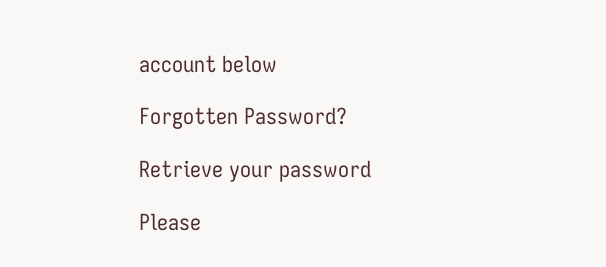account below

Forgotten Password?

Retrieve your password

Please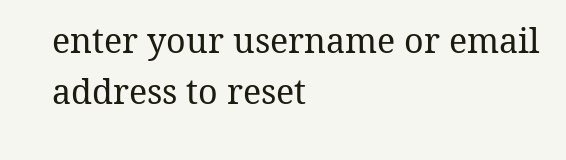enter your username or email address to reset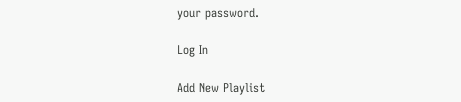your password.

Log In

Add New Playlist